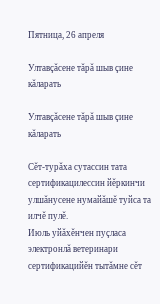Пятница, 26 апреля

Ултавçăсене тăрă шыв çине кăларать

Ултавçăсене тăрă шыв çине кăларать

Сĕт-турăха сутассин тата сертификацилессин йĕркинчи улшăнусене нумайăшĕ туйса та илчĕ пулĕ.
Июль уйăхĕнчен пуçласа электронлă ветеринари сертификацийĕн тытăмне сĕт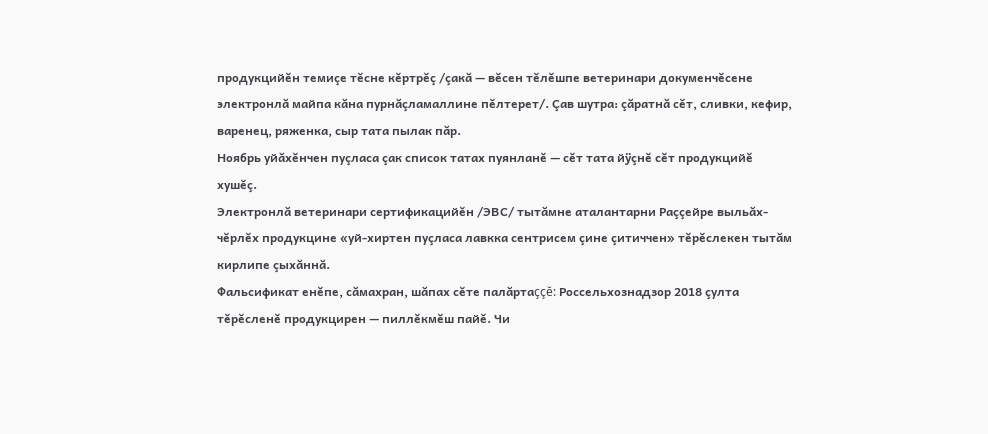продукцийĕн темиçе тĕсне кĕртрĕç /çакă — вĕсен тĕлĕшпе ветеринари докуменчĕсене электронлă майпа кăна пурнăçламаллине пĕлтерет/. Çав шутра: çăратнă сĕт, сливки, кефир, варенец, ряженка, сыр тата пылак пăр.
Ноябрь уйăхĕнчен пуçласа çак список татах пуянланĕ — сĕт тата йÿçнĕ сĕт продукцийĕ хушĕç.
Электронлă ветеринари сертификацийĕн /ЭВС/ тытăмне аталантарни Раççейре выльăх-чĕрлĕх продукцине «уй-хиртен пуçласа лавкка сентрисем çине çитиччен» тĕрĕслекен тытăм кирлипе çыхăннă.
Фальсификат енĕпе, сăмахран, шăпах сĕте палăртаççĕ: Россельхознадзор 2018 çулта тĕрĕсленĕ продукцирен — пиллĕкмĕш пайĕ. Чи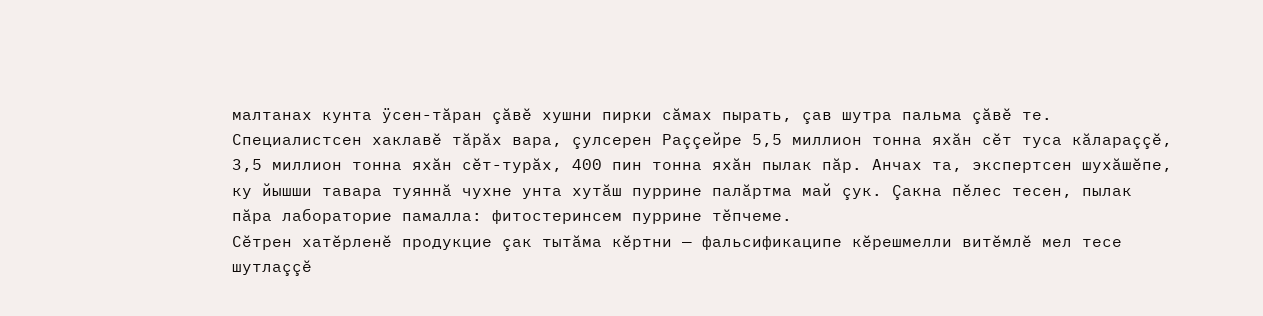малтанах кунта ÿсен-тăран çăвĕ хушни пирки сăмах пырать, çав шутра пальма çăвĕ те.
Специалистсен хаклавĕ тăрăх вара, çулсерен Раççейре 5,5 миллион тонна яхăн сĕт туса кăлараççĕ, 3,5 миллион тонна яхăн сĕт-турăх, 400 пин тонна яхăн пылак пăр. Анчах та, экспертсен шухăшĕпе, ку йышши тавара туяннă чухне унта хутăш пуррине палăртма май çук. Çакна пĕлес тесен, пылак пăра лабораторие памалла: фитостеринсем пуррине тĕпчеме.
Сĕтрен хатĕрленĕ продукцие çак тытăма кĕртни — фальсификаципе кĕрешмелли витĕмлĕ мел тесе шутлаççĕ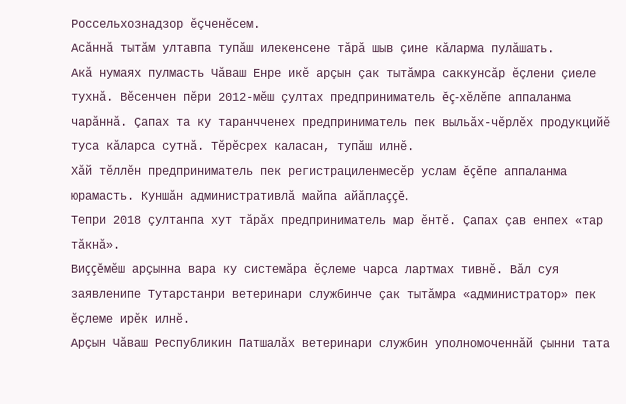Россельхознадзор ĕçченĕсем.
Асăннă тытăм ултавпа тупăш илекенсене тăрă шыв çине кăларма пулăшать.
Акă нумаях пулмасть Чăваш Енре икĕ арçын çак тытăмра саккунсăр ĕçлени çиеле тухнă. Вĕсенчен пĕри 2012-мĕш çултах предприниматель ĕç-хĕлĕпе аппаланма чарăннă. Çапах та ку таранчченех предприниматель пек выльăх-чĕрлĕх продукцийĕ туса кăларса сутнă. Тĕрĕсрех каласан, тупăш илнĕ.
Хăй тĕллĕн предприниматель пек регистрациленмесĕр услам ĕçĕпе аппаланма юрамасть. Куншăн административлă майпа айăплаççĕ.
Тепри 2018 çултанпа хут тăрăх предприниматель мар ĕнтĕ. Çапах çав енпех «тар тăкнă».
Виççĕмĕш арçынна вара ку системăра ĕçлеме чарса лартмах тивнĕ. Вăл суя заявленипе Тутарстанри ветеринари службинче çак тытăмра «администратор» пек ĕçлеме ирĕк илнĕ.
Арçын Чăваш Республикин Патшалăх ветеринари службин уполномоченнăй çынни тата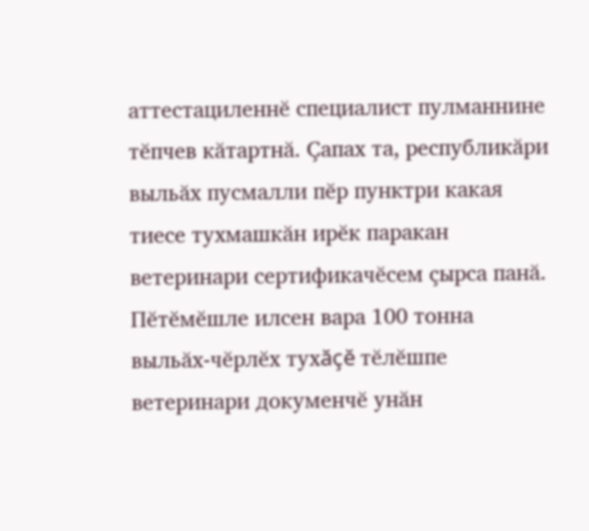аттестациленнĕ специалист пулманнине тĕпчев кăтартнă. Çапах та, республикăри выльăх пусмалли пĕр пунктри какая тиесе тухмашкăн ирĕк паракан ветеринари сертификачĕсем çырса панă. Пĕтĕмĕшле илсен вара 100 тонна выльăх-чĕрлĕх тухăçĕ тĕлĕшпе ветеринари докуменчĕ унăн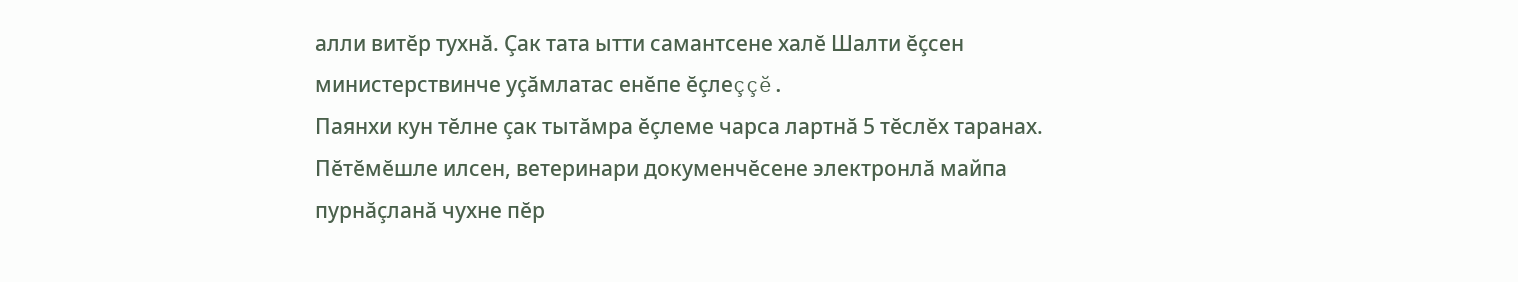алли витĕр тухнă. Çак тата ытти самантсене халĕ Шалти ĕçсен министерствинче уçăмлатас енĕпе ĕçлеççĕ.
Паянхи кун тĕлне çак тытăмра ĕçлеме чарса лартнă 5 тĕслĕх таранах.
Пĕтĕмĕшле илсен, ветеринари докуменчĕсене электронлă майпа пурнăçланă чухне пĕр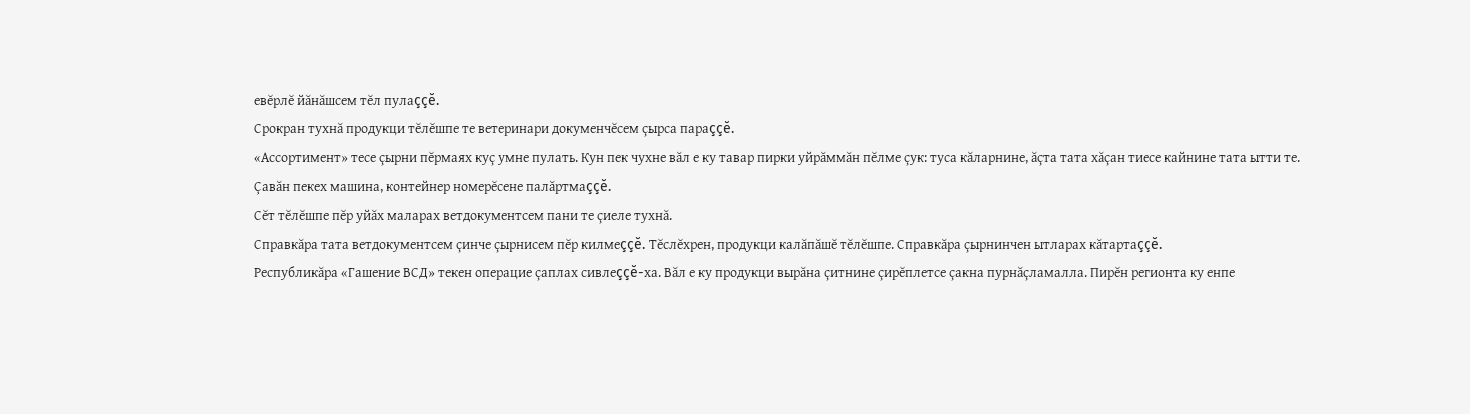евĕрлĕ йăнăшсем тĕл пулаççĕ.
Срокран тухнă продукци тĕлĕшпе те ветеринари докуменчĕсем çырса параççĕ.
«Ассортимент» тесе çырни пĕрмаях куç умне пулать. Кун пек чухне вăл е ку тавар пирки уйрăммăн пĕлме çук: туса кăларнине, ăçта тата хăçан тиесе кайнине тата ытти те.
Çавăн пекех машина, контейнер номерĕсене палăртмаççĕ.
Сĕт тĕлĕшпе пĕр уйăх маларах ветдокументсем пани те çиеле тухнă.
Справкăра тата ветдокументсем çинче çырнисем пĕр килмеççĕ. Тĕслĕхрен, продукци калăпăшĕ тĕлĕшпе. Справкăра çырнинчен ытларах кăтартаççĕ.
Республикăра «Гашение ВСД» текен операцие çаплах сивлеççĕ-ха. Вăл е ку продукци вырăна çитнине çирĕплетсе çакна пурнăçламалла. Пирĕн регионта ку енпе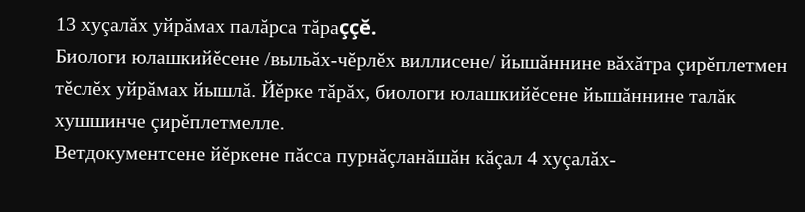13 хуçалăх уйрăмах палăрса тăраççĕ.
Биологи юлашкийĕсене /выльăх-чĕрлĕх виллисене/ йышăннине вăхăтра çирĕплетмен тĕслĕх уйрăмах йышлă. Йĕрке тăрăх, биологи юлашкийĕсене йышăннине талăк хушшинче çирĕплетмелле.
Ветдокументсене йĕркене пăсса пурнăçланăшăн кăçал 4 хуçалăх-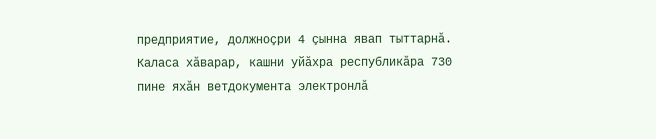предприятие, должноçри 4 çынна явап тыттарнă.
Каласа хăварар, кашни уйăхра республикăра 730 пине яхăн ветдокумента электронлă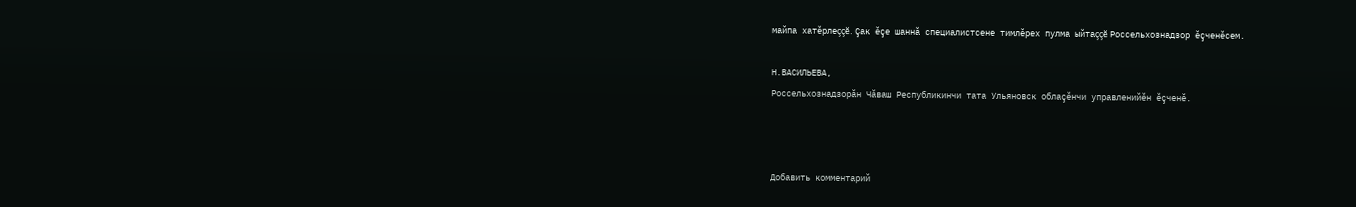майпа хатĕрлеççĕ. Çак ĕçе шаннă специалистсене тимлĕрех пулма ыйтаççĕ Россельхознадзор ĕçченĕсем.

Н.ВАСИЛЬЕВА,
Россельхознадзорăн Чăваш Республикинчи тата Ульяновск облаçĕнчи управленийĕн ĕçченĕ.



Добавить комментарий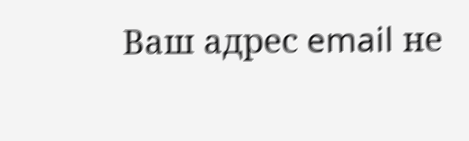Ваш адрес email не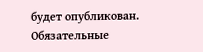будет опубликован. Обязательные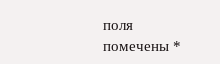поля помечены *